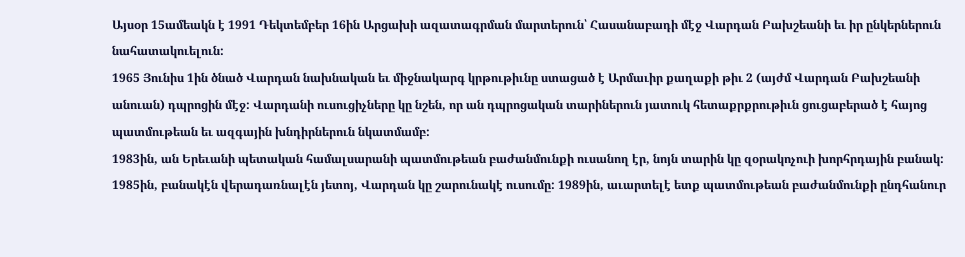Այսօր 15ամեակն է 1991 Դեկտեմբեր 16ին Արցախի ազատագրման մարտերուն՝ Հասանաբադի մէջ Վարդան Բախշեանի եւ իր ընկերներուն նահատակուելուն:
1965 Յունիս 1ին ծնած Վարդան նախնական եւ միջնակարգ կրթութիւնը ստացած է Արմաւիր քաղաքի թիւ 2 (այժմ Վարդան Բախշեանի անուան) դպրոցին մէջ: Վարդանի ուսուցիչները կը նշեն, որ ան դպրոցական տարիներուն յատուկ հետաքրքրութիւն ցուցաբերած է հայոց պատմութեան եւ ազգային խնդիրներուն նկատմամբ:
1983ին, ան Երեւանի պետական համալսարանի պատմութեան բաժանմունքի ուսանող էր, նոյն տարին կը զօրակոչուի խորհրդային բանակ: 1985ին, բանակէն վերադառնալէն յետոյ, Վարդան կը շարունակէ ուսումը: 1989ին, աւարտելէ ետք պատմութեան բաժանմունքի ընդհանուր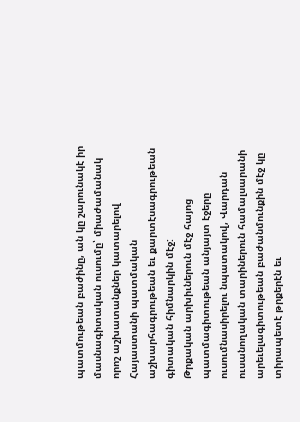պատմութեան բաժինը, ան կը շարունակէ իր մասնագիտական ուսումը՝ միաժամանակ որոշ աշխատանքներ կատարելով Հայաստանի պատմական աշխարհագրութեան եւ քարտէսագրութեան գիտական հիմնարկին մէջ:
Թրքական արխիւներուն մէջ հայոց պատմագիտութեան անյայտ էջերը ուսումնասիրելու նպատակով, Վարդան ուսանողական տարիներուն համալսարանի արեւելագիտութեան բաժանմունքին մէջ կը տիրապետէ թրքերէն եւ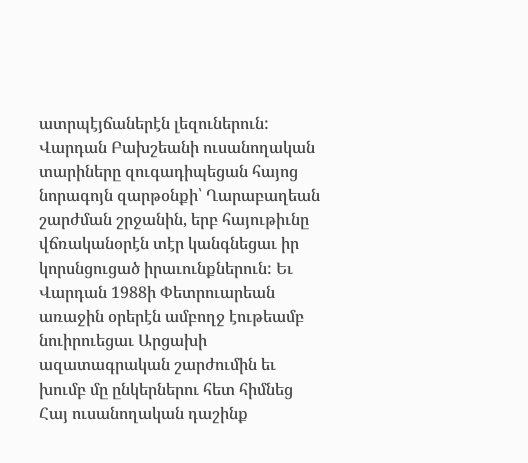ատրպէյճաներէն լեզուներուն:
Վարդան Բախշեանի ուսանողական տարիները զուգադիպեցան հայոց նորագոյն զարթօնքի՝ Ղարաբաղեան շարժման շրջանին, երբ հայութիւնը վճռականօրէն տէր կանգնեցաւ իր կորսնցուցած իրաւունքներուն: Եւ Վարդան 1988ի Փետրուարեան առաջին օրերէն ամբողջ էութեամբ նուիրուեցաւ Արցախի ազատագրական շարժումին եւ խումբ մը ընկերներու հետ հիմնեց Հայ ուսանողական դաշինք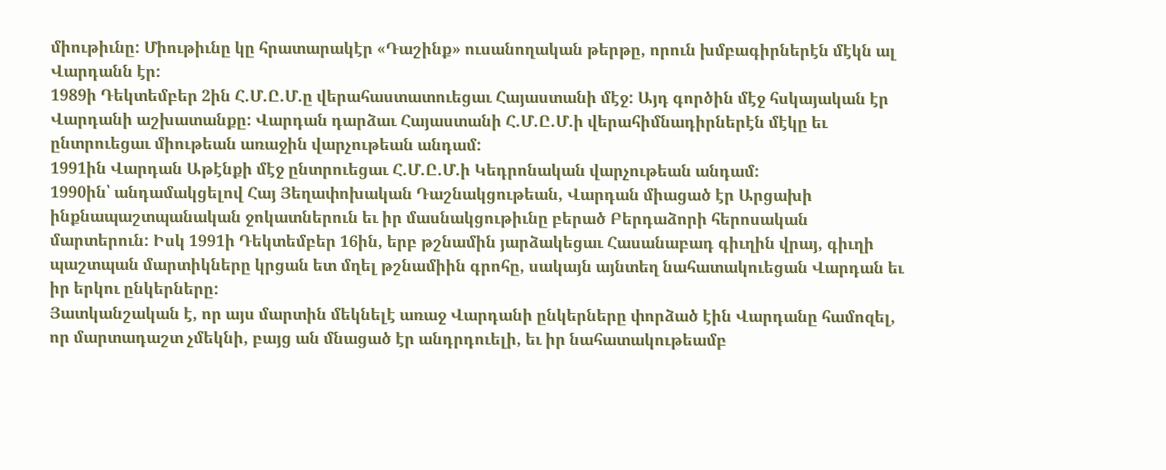միութիւնը: Միութիւնը կը հրատարակէր «Դաշինք» ուսանողական թերթը, որուն խմբագիրներէն մէկն ալ Վարդանն էր:
1989ի Դեկտեմբեր 2ին Հ.Մ.Ը.Մ.ը վերահաստատուեցաւ Հայաստանի մէջ: Այդ գործին մէջ հսկայական էր Վարդանի աշխատանքը: Վարդան դարձաւ Հայաստանի Հ.Մ.Ը.Մ.ի վերահիմնադիրներէն մէկը եւ ընտրուեցաւ միութեան առաջին վարչութեան անդամ:
1991ին Վարդան Աթէնքի մէջ ընտրուեցաւ Հ.Մ.Ը.Մ.ի Կեդրոնական վարչութեան անդամ:
1990ին՝ անդամակցելով Հայ Յեղափոխական Դաշնակցութեան, Վարդան միացած էր Արցախի ինքնապաշտպանական ջոկատներուն եւ իր մասնակցութիւնը բերած Բերդաձորի հերոսական մարտերուն: Իսկ 1991ի Դեկտեմբեր 16ին, երբ թշնամին յարձակեցաւ Հասանաբադ գիւղին վրայ, գիւղի պաշտպան մարտիկները կրցան ետ մղել թշնամիին գրոհը, սակայն այնտեղ նահատակուեցան Վարդան եւ իր երկու ընկերները:
Յատկանշական է, որ այս մարտին մեկնելէ առաջ Վարդանի ընկերները փորձած էին Վարդանը համոզել, որ մարտադաշտ չմեկնի, բայց ան մնացած էր անդրդուելի, եւ իր նահատակութեամբ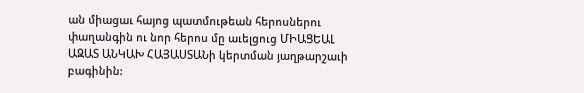ան միացաւ հայոց պատմութեան հերոսներու փաղանգին ու նոր հերոս մը աւելցուց ՄԻԱՑԵԱԼ ԱԶԱՏ ԱՆԿԱԽ ՀԱՅԱՍՏԱՆի կերտման յաղթարշաւի բագինին: